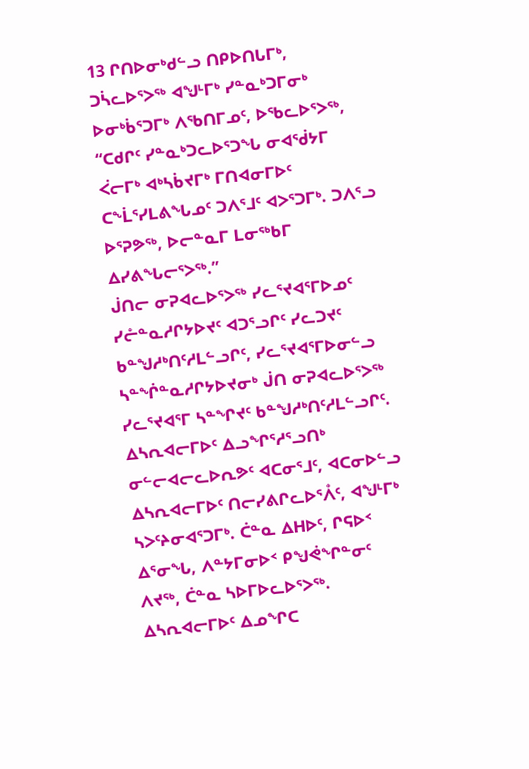13 ᒋᑎᐅᓂᒃᑯᓪᓗ ᑎᑭᐅᑎᒐᒥᒃ, ᑐᓵᓚᐅᕐᐳᖅ ᐊᖑᒻᒥᒃ ᓯᓐᓇᒃᑐᒥᓂᒃ ᐅᓂᒃᑳᕐᑐᒥᒃ ᐱᖃᑎᒥᓄᑦ, ᐅᖃᓚᐅᕐᐳᖅ, “ᑕᑯᒋᑦ ᓯᓐᓇᒃᑐᓚᐅᕐᑐᖓ ᓂᐊᖂᔭᒥ ᐹᓕᒥᒃ ᐊᒃᓴᑳᔪᒥᒃ ᒥᑎᐊᓂᒥᐅᑦ ᑕᖕᒫᕐᓯᒪᕕᖓᓄᑦ ᑐᐱᕐᒧᑦ ᐊᐳᕐᑐᒥᒃ. ᑐᐱᕐᓗ ᐅᕐᕈᕗᖅ, ᐅᓕᓐᓇᒥ ᒪᓂᖅᑲᒥ ᐃᓯᕕᖓᓕᕐᐳᖅ.”
ᒎᑎᓕ ᓂᕈᐊᓚᐅᕐᐳᖅ ᓯᓚᕐᔪᐊᕐᒥᐅᓄᑦ ᓯᓔᓐᓇᓱᒋᔭᐅᔪᑦ ᐊᑐᕐᓗᒋᑦ ᓯᓚᑐᔪᑦ ᑲᓐᖑᓱᒃᑎᑦᓱᒪᓪᓗᒋᑦ, ᓯᓚᕐᔪᐊᕐᒥᐅᓂᓪᓗ ᓴᓐᖐᓐᓇᓱᒋᔭᐅᔪᓂᒃ ᒎᑎ ᓂᕈᐊᓚᐅᕐᐳᖅ ᓯᓚᕐᔪᐊᕐᒥ ᓴᓐᖏᔪᑦ ᑲᓐᖑᓱᒃᑎᑦᓱᒪᓪᓗᒋᑦ.
ᐃᓴᕆᐊᓕᒥᐅᑦ ᐃᓗᖏᕐᓱᕐᓗᑎᒃ ᓂᓪᓕᐊᓕᓚᐅᕆᕗᑦ ᐊᑕᓂᕐᒧᑦ, ᐊᑕᓂᐅᓪᓗ ᐃᓴᕆᐊᓕᒥᐅᑦ ᑎᓕᓯᕕᒋᓚᐅᕐᐰᑦ, ᐊᖑᒻᒥᒃ ᓴᐳᑦᔨᓂᐊᕐᑐᒥᒃ. ᑖᓐᓇ ᐃᕼᐅᑦ, ᒋᕋᐅᑉ ᐃᕐᓂᖓ, ᐱᓐᔭᒥᓂᐅᑉ ᑭᖑᕚᖏᓐᓂᑦ ᐱᔪᖅ, ᑖᓐᓇ ᓴᐅᒥᐅᓚᐅᕐᐳᖅ. ᐃᓴᕆᐊᓕᒥᐅᑦ ᐃᓄᖏᑕ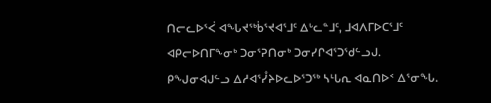ᑎᓕᓚᐅᕐᐹ ᐊᖓᔪᖅᑳᕐᔪᐊᕐᒧᑦ ᐃᒡᓚᓐᒧᑦ, ᒧᐊᐱᒥᐅᑕᕐᒧᑦ ᐊᑭᓕᐅᑎᒥᖕᓂᒃ ᑐᓂᕐᕈᑎᓂᒃ ᑐᓂᓯᒋᐊᕐᑐᖁᓪᓗᒍ.
ᑭᖑᓂᐊᒍᓪᓗ ᐃᓱᐊᕐᓮᔨᐅᓚᐅᕐᑐᖅ ᓴᒻᒐᕆ ᐊᓇᑎᐅᑉ ᐃᕐᓂᖓ.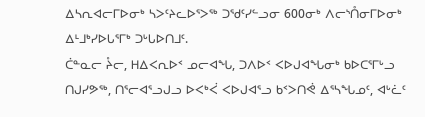ᐃᓴᕆᐊᓕᒥᐅᓂᒃ ᓴᐳᑦᔨᓚᐅᕐᐳᖅ ᑐᖁᑦᓯᓪᓗᓂ 600ᓂᒃ ᐱᓕᔅᑍᓂᒥᐅᓂᒃ ᐃᒻᒧᒃᓯᐅᒐᕐᒥᒃ ᑐᒡᒐᐅᑎᒧᑦ.
ᑖᓐᓇᓕ ᔧᓕ, ᕼᐃᐸᕆᐅᑉ ᓄᓕᐊᖓ, ᑐᐱᐅᑉ ᐸᐅᒍᐊᖓᓂᒃ ᑲᐅᑕᕐᒥᒡᓗ ᑎᒍᓯᕗᖅ, ᑎᕐᓕᐊᕐᓗᒍᓗ ᐅᐸᒃᐹ ᐸᐅᒍᐊᕐᓗ ᑲᑉᐳᑎᕚ ᐃᕐᓴᖓᓄᑦ, ᐊᒡᓛᑦ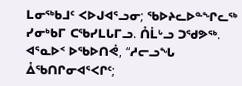ᒪᓂᖅᑲᒧᑦ ᐸᐅᒍᐊᕐᓗᓂ; ᖃᐅᔨᓚᐅᓐᖏᓚᖅ ᓯᓂᒃᑲᒥ ᑕᖃᓯᒪᒐᒥᓗ. ᑍᒫᒡᓗ ᑐᖁᕗᖅ.
ᐊᕐᓇᐅᑉ ᐅᖃᐅᑎᕚ, “ᓱᓕᓗᖓ ᐂᖃᑎᒋᓂᐊᕐᐸᒋᑦ;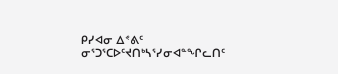ᑭᓯᐊᓂ ᐃᕝᕕᑦ ᓂᕐᑐᕐᑕᐅᑦᔪᑎᒃᓴᕐᓯᓂᐊᓐᖏᓚᑎᑦ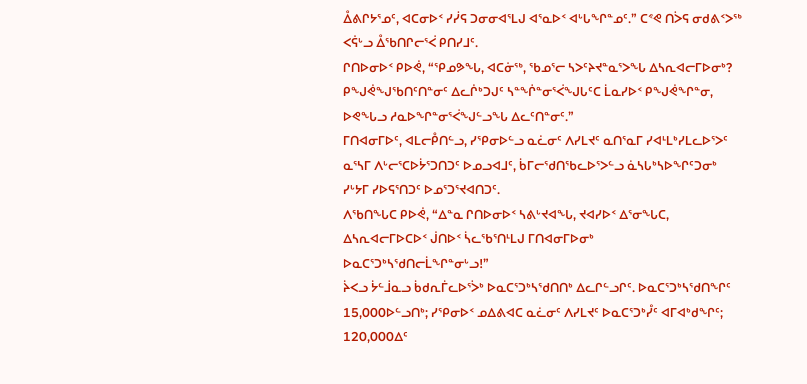ᐂᕕᒋᔭᕐᓄᑦ, ᐊᑕᓂᐅᑉ ᓯᓰᕋ ᑐᓂᓂᐊᕐᒪᒍ ᐊᕐᓇᐅᑉ ᐊᒡᒐᖏᓐᓄᑦ.” ᑕᕝᕙ ᑎᐴᕋ ᓂᑯᕕᑉᐳᖅ ᐸᕌᒡᓗ ᐂᖃᑎᒋᓕᕐᐹ ᑭᑎᓯᒧᑦ.
ᒋᑎᐅᓂᐅᑉ ᑭᐅᕚ, “ᕿᓄᕗᖓ, ᐊᑕᓃᖅ, ᖃᓄᕐᓕ ᓴᐳᑦᔨᔪᓐᓇᕐᐳᖓ ᐃᓴᕆᐊᓕᒥᐅᓂᒃ? ᑭᖑᕚᖑᖃᑎᑦᑎᓐᓂᑦ ᐃᓚᒌᒃᑐᒍᑦ ᓴᓐᖐᓐᓂᕐᐹᖑᒐᑦᑕ ᒫᓇᓯᐅᑉ ᑭᖑᕚᖏᓐᓂ, ᐅᕙᖓᓗ ᓱᓇᐅᖏᓐᓂᕐᐹᖑᓪᓗᖓ ᐃᓚᑦᑎᓐᓂᑦ.”
ᒥᑎᐊᓂᒥᐅᑦ, ᐊᒪᓕᑬᑎᓪᓗ, ᓯᕿᓂᐅᓪᓗ ᓇᓛᓂᑦ ᐱᓯᒪᔪᑦ ᓇᑎᕐᓇᒥ ᓯᐊᒻᒪᒃᓯᒪᓚᐅᕐᐳᑦ ᓇᕐᓴᒥ ᐱᒡᓕᕐᑕᐅᔮᕐᑐᑎᑐᑦ ᐅᓄᓗᐊᒧᑦ, ᑳᒥᓕᖁᑎᖃᓚᐅᕐᐳᓪᓗ ᓈᓴᒐᒃᓴᐅᖏᑦᑐᓂᒃ ᓯᒡᔭᒥ ᓯᐅᕋᕐᑎᑐᑦ ᐅᓄᕐᑐᕐᔪᐊᑎᑐᑦ.
ᐱᖃᑎᖓᑕ ᑭᐅᕚ, “ᐃᓐᓇ ᒋᑎᐅᓂᐅᑉ ᓴᕕᒡᔪᐊᖓ, ᔪᐊᓯᐅᑉ ᐃᕐᓂᖓᑕ, ᐃᓴᕆᐊᓕᒥᐅᑕᐅᑉ ᒎᑎᐅᑉ ᓵᓚᖃᕐᑎᒻᒪᒍ ᒥᑎᐊᓂᒥᐅᓂᒃ ᐅᓇᑕᕐᑐᒃᓴᖁᑎᓕᒫᖏᓐᓂᒡᓗ!”
ᔩᐸᓗ ᔮᓪᒨᓇᓗ ᑳᑯᕆᒦᓚᐅᕐᐴᒃ ᐅᓇᑕᕐᑐᒃᓴᖁᑎᑎᒃ ᐃᓚᒋᓪᓗᒋᑦ. ᐅᓇᑕᕐᑐᒃᓴᖁᑎᖏᑦ 15,000ᐅᓪᓗᑎᒃ; ᓯᕿᓂᐅᑉ ᓄᐃᕕᐊᑕ ᓇᓛᓂᑦ ᐱᓯᒪᔪᑦ ᐅᓇᑕᕐᑐᒃᓮᑦ ᐊᒥᐊᒃᑯᖏᑦ; 120,000ᐃᑦ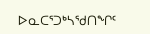ᐅᓇᑕᕐᑐᒃᓴᖁᑎᖏᑦ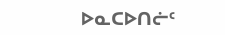ᐅᓇᑕᐅᑎᓖᑦ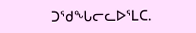ᑐᖁᖓᓕᓚᐅᕐᒪᑕ.